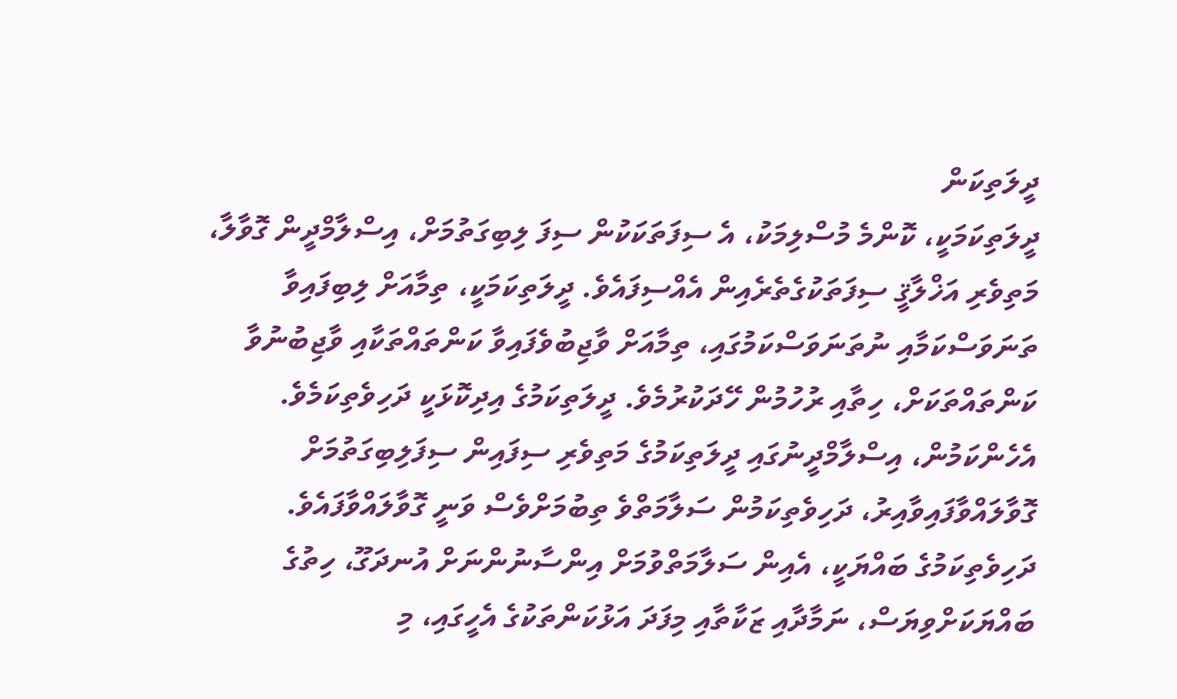ދީލަތިކަން
ދީލަތިކަމަކީ، ކޮންމެ މުސްލިމަކު، އެ ސިފަތަކަކުން ސިފަ ލިބިގަތުމަށް، އިސްލާމްދީން ގޮވާލާ، މަތިވެރި އަޚްލާޤީ ސިފަތަކުގެތެރެއިން އެއްސިފައެވެ. ދީލަތިކަމަކީ، ތިމާއަށް ލިބިފައިވާ ތަނަވަސްކަމާއި ނުތަނަވަސްކަމުގައި، ތިމާއަށް ވާޖިބުވެފައިވާ ކަންތައްތަކާއި ވާޖިބުނުވާ ކަންތައްތަކަށް، ހިތާއި ރުހުމުން ހޭދަކުރުމެވެ. ދީލަތިކަމުގެ އިދިކޮޅަކީ ދަހިވެތިކަމެވެ. އެހެންކަމުން، އިސްލާމްދީނުގައި ދީލަތިކަމުގެ މަތިވެރި ސިފައިން ސިފަލިބިގަތުމަށް ގޮވާލައްވާފައިވާއިރު، ދަހިވެތިކަމުން ސަލާމަތްވެ ތިބުމަށްވެސް ވަނީ ގޮވާލައްވާފައެވެ.
ދަހިވެތިކަމުގެ ބައްޔަކީ، އެއިން ސަލާމަތްވުމަށް އިންސާނުންނަށް އުނދަގޫ، ހިތުގެ ބައްޔަކަށްވިޔަސް، ނަމާދާއި ޒަކާތާއި މިފަދަ އަޅުކަންތަކުގެ އެހީގައި، މި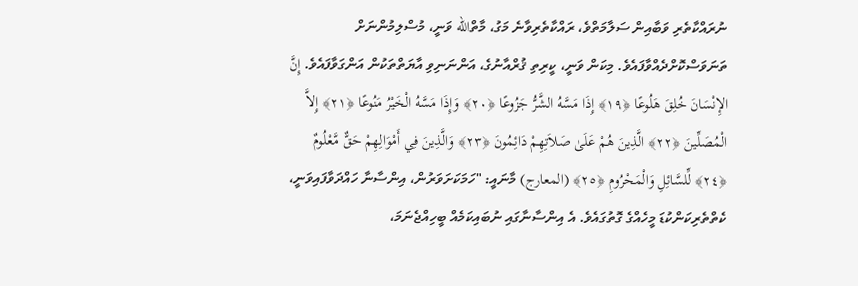ނުރައްކާތެރި ވަބާއިން ސަލާމަތްވެ، ރައްކާތެރިވާނެ މަގު، މާތްالله ވަނީ، މުސްލިމުންނަށް ތަނަވަސްކޮށްދެއްވާފައެވެ. މިކަން ވަނީ، ކީރިތި ޤުރްއާނުގެ، އަންނަނިވި އާޔަތްތަކުން އަންގަވާފައެވެ. إِنَّ الإِنْسَانَ خُلِقَ هَلُوعًا ﴿١٩﴾ إِذَا مَسَّهُ الشَّرُّ جَزُوعًا ﴿٢٠﴾ وَإِذَا مَسَّهُ الْخَيْرُ مَنُوعًا ﴿٢١﴾ إِلاَّ الْمُصَلِّينَ ﴿٢٢﴾ الَّذِينَ هُمْ عَلَىٰ صَلاَتِهِمْ دَائِمُونَ ﴿٢٣﴾ وَالَّذِينَ فِي أَمْوَالِهِمْ حَقٌّ مَّعْلُومٌ ﴿٢٤﴾ لِّلسَّائِلِ وَالْمَحْرُومِ ﴿٢٥﴾ (المعارج) މާނައީ: "ހަމަކަށަވަރުން، އިންސާނާ ހައްދަވާފައިވަނީ، ކެތްތެރިކަންކުޑަ މީހެއްގެ ގޮތުގައެވެ. އެ އިންސާނާގައި ނުބައިކަމެއް ބީހިއްޖެނަމަ،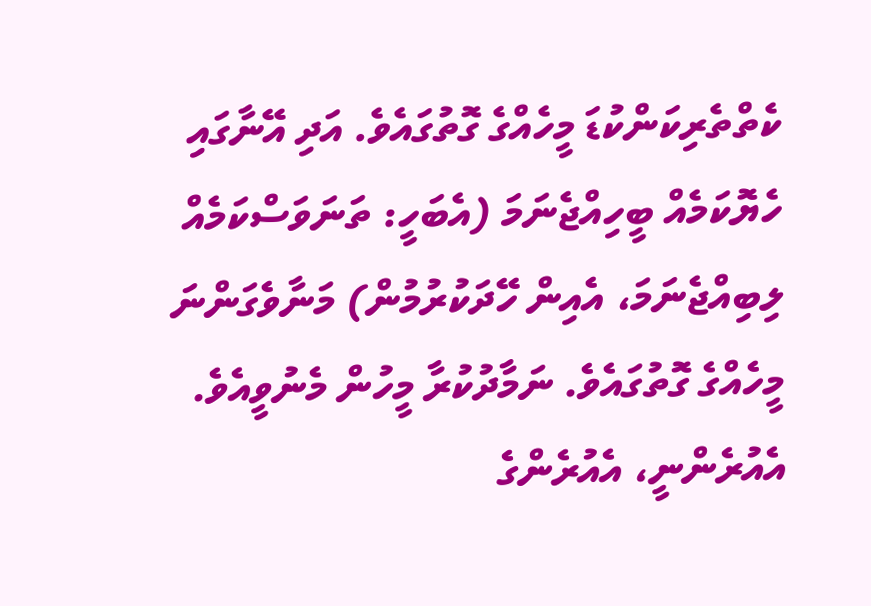ކެތްތެރިކަންކުޑަ މީހެއްގެ ގޮތުގައެވެ. އަދި އޭނާގައި ހެޔޮކަމެއް ބީހިއްޖެނަމަ (އެބަހީ: ތަނަވަސްކަމެއް ލިބިއްޖެނަމަ، އެއިން ހޭދަކުރުމުން) މަނާވެގަންނަ މީހެއްގެ ގޮތުގައެވެ. ނަމާދުކުރާ މީހުން މެނުވީއެވެ. އެއުރެންނީ، އެއުރެންގެ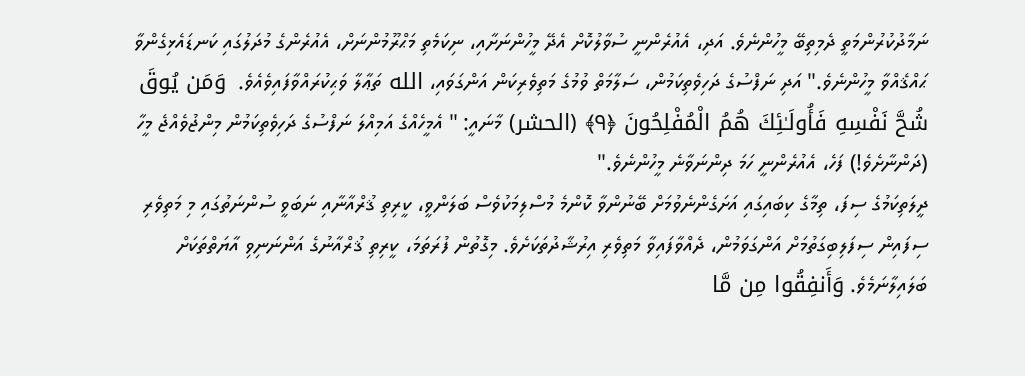ނަމާދުކުރުންމަތީ ދެމިތިބޭ މީހުންނެވެ. އަދި، އެއުރެންނީ ސުވާލުކޮށް އެދޭ މީހުންނަށާއި، ނިކަމެތި މަޙްރޫމުންނަށް، އެއުރެންގެ މުދަލުގައި ކަނޑައެޅިގެންވާ ޙައްޤެއްވާ މީހުންނެވެ." އަދި ނަފްސުގެ ދަހިވެތިކަމުން، ސަލާމަތް ވުމުގެ މަތިވެރިކަން އަންގަވައި، الله ތަޢާލާ ވަޙިކުރައްވާފައިވެއެވެ.  وَمَن يُوقَ شُحَّ نَفْسِهِ فَأُولَـٰئِكَ هُمُ الْمُفْلِحُونَ ﴿٩﴾ (الحشر) މާނައީ: " އެމީހެއްގެ އަމިއްލަ ނަފްސުގެ ދަހިވެތިކަމުން މިންޖުވެއްޖެ މީހާ (ދަންނާށެވެ!) ފަހެ، އެއުރެންނީ ހަމަ ދިންނަވާނެ މީހުންނެވެ."
ދީލަތިކަމުގެ ސިފަ، ތިމާގެ ކިބައިގައި އަށަގެންނެވުމަށް ބޭނުންވާ ކޮންމެ މުސްލިމަކުވެސް ބަލަންވީ، ކީރިތި ޤުރްއާނާއި ނަބަވީ ސުންނަތުގައި މި މަތިވެރި ސިފައިން ސިފަލިބިގަތުމަށް އަންގަވަމުން، ދެއްވާފައިވާ މަތިވެރި އިރުޝާދުތަކަށެވެ. މިގޮތުން ފުރަތަމަ، ކީރިތި ޤުރްއާނުގެ އަންނަނިވި އާޔަތްތަކަށް ބަލައިލާނަމެވެ. وَأَنفِقُوا مِن مَّا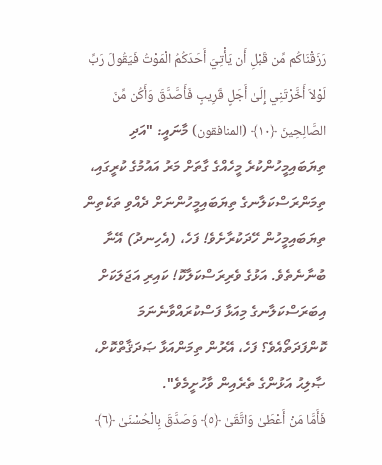رَزَقْنَاكُم مِّن قَبْلِ أَن يَأْتِيَ أَحَدَكُمُ الْمَوْتُ فَيَقُولَ رَبِّ لَوْلاَ أَخَّرْتَنِي إِلَىٰ أَجَلٍ قَرِيبٍ فَأَصَّدَّقَ وَأَكُن مِّنَ الصَّالِحِينَ ﴿١٠﴾ (المنافقون) މާނައީ: "އަދި ތިޔަބައިމީހުންކުރެ މީހެއްގެ ގާތަށް މަރު އައުމުގެ ކުރީގައި، ތިމަންރަސްކަލާނގެ ތިޔަބައިމީހުންނަށް ދެއްވި ތަކެތިން ތިޔަބައިމީހުން ހޭދަކުރާށެވެ! ފަހެ، (އެހިނދު) އޭނާ ބުނާނެތެވެ. އަޅުގެ ވެރިރަސްކަލާކޮ! ކައިރި އަޖަލަކަށް އިބަރަސްކަލާނގެ މިއަޅާ ފަސްކުރައްވާނެނަމަ ކޮންފަދަތޯއެވެ؟ ފަހެ، އޭރުން ތިމަންއަޅާ ޞަދަޤާތްކޮށް، ޞާލިޙު އަޅުންގެ ތެރެއިން ވާހުށީމެވެ".
فَأَمَّا مَنْ أَعْطَىٰ وَاتَّقَىٰ ﴿٥﴾ وَصَدَّقَ بِالْحُسْنَىٰ ﴿٦﴾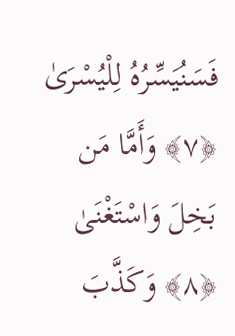فَسَنُيَسِّرُهُ لِلْيُسْرَىٰ ﴿٧﴾ وَأَمَّا مَن بَخِلَ وَاسْتَغْنَىٰ ﴿٨﴾ وَكَذَّبَ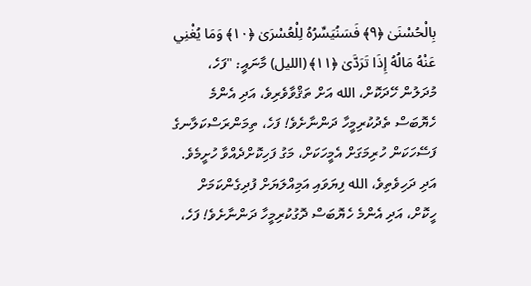بِالْحُسْنَىٰ ﴿٩﴾ فَسَنُيَسِّرُهُ لِلْعُسْرَىٰ ﴿١٠﴾ وَمَا يُغْنِي عَنْهُ مَالُهُ إِذَا تَرَدَّىٰ ﴿١١﴾ (الليل) މާނައީ: "ފަހެ، މުދަލުން ހޭދަކޮށް، الله އަށް ތަޤްވާވެރިވެ، އަދި އެންމެ ހެޔޮބަސް ތެދުކުރިމީހާ ދަންނާށެވެ! ފަހެ، ތިމަންރަސްކަލާނގެ ފަސޭހަކަން ހުރިމަގަށް އެމީހަކަށް، މަގު ފަހިކޮށްދެއްވާ ހުށީމެވެ. އަދި ދަހިވެތިވެ، الله ފިޔަވައި އަމިއްލަޔަށް ފުދިގެންކަމަށް ހީކޮށް، އަދި އެންމެ ހެޔޮބަސް ދޮގުކުރިމީހާ ދަންނާށެވެ! ފަހެ،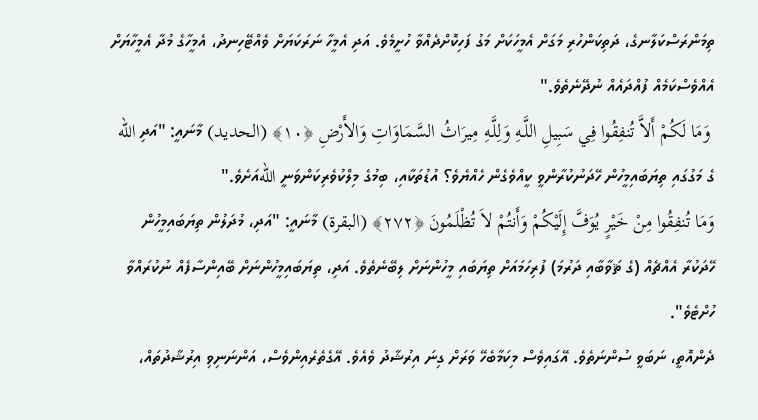ތިމަންރަސްކަލާނގެ، ދަތިކަންހުރި މަގަށް އެމީހަކަށް މަގު ފަހިކޮށްދެއްވާ ހުށީމެވެ. އަދި އެމީހާ ނަރަކަޔަށް ވެއްޓޭހިނދު، އެމީހާގެ މުދާ އެމީހާޔަށް އެއްވެސްކަމެއް ފުއްދައެއް ނުދޭނެތެވެ."
 وَمَا لَكُمْ أَلاَّ تُنفِقُوا فِي سَبِيلِ اللَّـهِ وَلِلَّـهِ مِيرَاثُ السَّمَاوَاتِ وَالأَرْضِ ﴿١٠﴾ (الحديد) މާނައީ: "އަދި الله ގެ މަގުގައި ތިޔަބައިމީހުން ހޭދަނުކުރާންވީ ކީއްވެގެން ހެއްޔެވެ؟ އުޑުތަކާއި، ބިމުގެ މިލްކުވެރިކަންވަނީ اللهއަށެވެ."
وَمَا تُنفِقُوا مِنْ خَيْرٍ يُوَفَّ إِلَيْكُمْ وَأَنتُمْ لاَ تُظْلَمُونَ ﴿٢٧٢﴾ (البقرة) މާނައީ: "އަދި، މުދަލުން ތިޔަބައިމީހުން ހޭދަކުރާ އެއްޗެއް (ގެ ޘަވާބާއި ދަރުމަ) ފުރިހަމައަށް ތިޔަބައި މީހުންނަށް ލިބޭނެތެވެ. އަދި، ތިޔަބައިމީހުންނަށް ބޭއިންސާފެއް ނުކުރައްވާ ހުށްޓެވެ".
ދެންއޮތީ، ނަބަވީ ސުންނަތެވެ. އޭގައިވެސް މިކަމާބެހޭ ވަރަށް ގިނަ އިރުޝާދު ވެއެވެ. އޭގެތެރެއިންވެސް، އަންނަނިވި އިރުޝާދުތައް،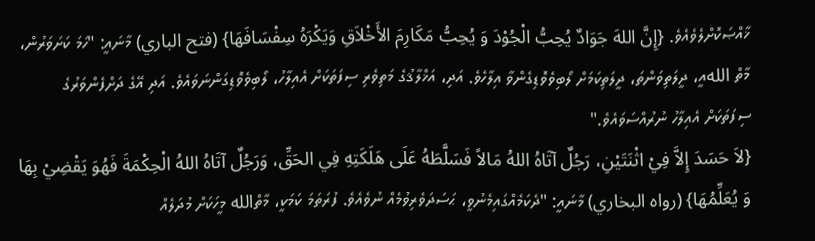ޚާއްޞަކޮށްލެވެއެވެ. {إِنَّ اللهَ جَوَادٌ يُحِبُّ الْجُوْدَ وَ يُحِبُّ مَكَارِمَ الأَخْلاَقِ وَيَكْرَهُ سِفْسَافَهَا} (فتح الباري) މާނައީ: "ހަމަ ކަށަވަރުން، މާތް اللهއީ، ދީލަތިވަންތަ، ދީލަތިކަމަށް ލޯބިވެވޮޑިގެންވާ އިލާހެވެ. އަދި، އަޚްލާޤުގެ މަތިވެރި ސިފަތަކަށް އެއިލާހު، ލޯބިވެވޮޑިގަންނަވައެވެ. އަދި އޭގެ ދަށްފެންވަރުގެ ސިފަތަކަށް އެއިލާހު ނުރުއްސަވައެވެ."
{لاَ حَسَدَ إِلاَّ فِيْ اثْنَتَيْنِ، رَجُلٌ آتَاهُ اللهُ مَالاً فَسَلَّطَهُ عَلَى هَلَكَتِهِ فِي الحَقِّ، وَرَجُلٌ آتَاهُ اللهُ الْحِكْمَةَ فَهُوَ يَقْضِيْ بِهَا وَ يُعَلِّمُهَا} (رواه البخاري) މާނައީ: "ދެކަމެއްގައިމެނުވީ، ޙަސަދަވެރިވުމެއް ނުވެއެވެ. ފުރަތަމަ ކަމަކީ، މާތްالله މީހަކަށް މުދަލެއް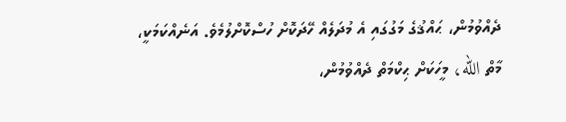ދެއްވުމުން، ޙައްޤުގެ މަގުގައި އެ މުދަލެއް ހޭދަކޮށް ހުސްކޮށްލުމެވެ. އަނެއްކަމަކީ، މާތް الله، މީހަކަށް ޙިކްމަތް ދެއްވުމުން،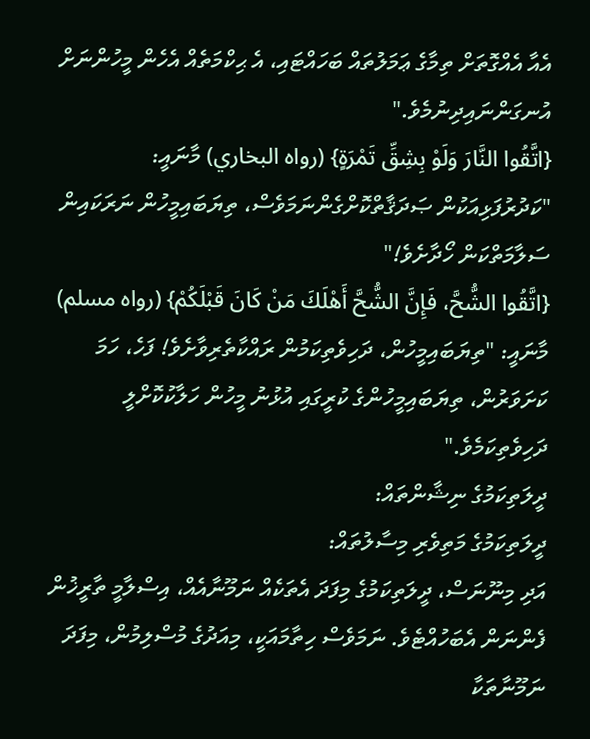އެއާ އެއްގޮތަށް ތިމާގެ ޢަމަލުތައް ބަހައްޓައި، އެ ޙިކްމަތެއް އެހެން މީހުންނަށް އުނގަންނައިދިނުމެވެ."
{اتَّقُوا النَّارَ وَلَوْ بِشِقِّ تَمْرَةٍ} (رواه البخاري) މާނައީ: "ކަދުރުފަޅިއަކުން ޞަދަޤާތްކޮށްގެންނަމަވެސް، ތިޔަބައިމީހުން ނަރަކައިން ސަލާމަތްކަން ހޯދާށެވެ!"
{اتَّقُوا الشُّحَّ، فَإِنَّ الشُّحَّ أَهْلَكَ مَنْ كَانَ قَبْلَكُمْ} (رواه مسلم) މާނައީ: "ތިޔަބައިމީހުން، ދަހިވެތިކަމުން ރައްކާތެރިވާށެވެ! ފަހެ، ހަމަ ކަށަވަރުން، ތިޔަބައިމީހުންގެ ކުރީގައި އުޅުނު މީހުން ހަލާކުކޮށްލީ ދަހިވެތިކަމެވެ."
ދީލަތިކަމުގެ ނިޝާންތައް:
ދީލަތިކަމުގެ މަތިވެރި މިސާލުތައް:
އަދި މިނޫނަސް، ދީލަތިކަމުގެ މިފަދަ އެތަކެއް ނަމޫނާއެއް، އިސްލާމީ ތާރީޚުން ފެންނަން އެބަހުއްޓެވެ. ނަމަވެސް ހިތާމައަކީ، މިއަދުގެ މުސްލިމުން، މިފަދަ ނަމޫނާތަކާ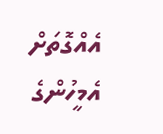އެއްގޮތަށް އެމީހުންގެ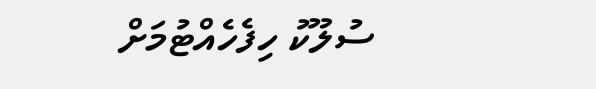ސުލޫކު ހިފެހެއްޓުމަށް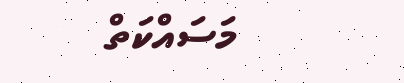މަސައްކަތް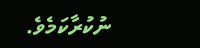ނުކުރާކަމެވެ.